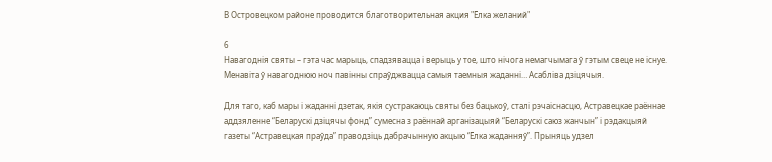В Островецком районе проводится благотворительная акция "Ёлка желаний"

6
Навагоднія святы – гэта час марыць, спадзявацца і верыць у тое, што нічога немагчымага ў гэтым свеце не існуе. Менавіта ў навагоднюю ноч павінны спраўджвацца самыя таемныя жаданні… Асабліва дзіцячыя.

Для таго, каб мары і жаданні дзетак, якія сустракаюць святы без бацькоў, сталі рэчаіснасцю, Астравецкае раённае аддзяленне “Беларускі дзіцячы фонд” сумесна з раённай арганізацыяй “Беларускі саюз жанчын” і рэдакцыяй газеты “Астравецкая праўда” праводзіць дабрачынную акцыю “Ёлка жаданняў”. Прыняць удзел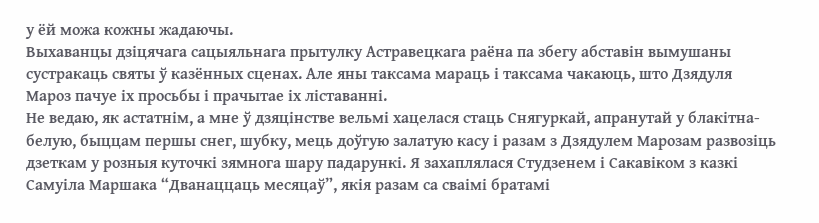у ёй можа кожны жадаючы.
Выхаванцы дзіцячага сацыяльнага прытулку Астравецкага раёна па збегу абставін вымушаны сустракаць святы ў казённых сценах. Але яны таксама мараць і таксама чакаюць, што Дзядуля Мароз пачуе іх просьбы і прачытае іх ліставанні.
Не ведаю, як астатнім, а мне ў дзяцінстве вельмі хацелася стаць Снягуркай, апранутай у блакітна-белую, быццам першы снег, шубку, мець доўгую залатую касу і разам з Дзядулем Марозам развозіць дзеткам у розныя куточкі зямнога шару падарункі. Я захаплялася Студзенем і Сакавіком з казкі Самуіла Маршака “Дванаццаць месяцаў”, якія разам са сваімі братамі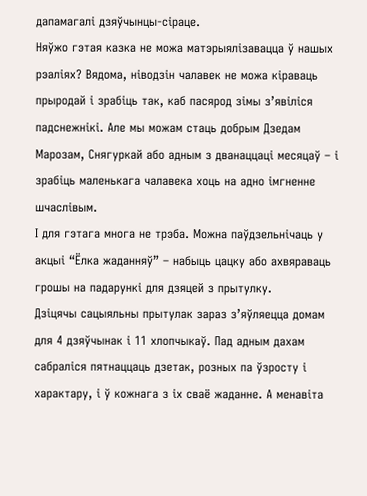дапамагалі дзяўчынцы-сіраце.
Няўжо гэтая казка не можа матэрыялізавацца ў нашых рэаліях? Вядома, ніводзін чалавек не можа кіраваць прыродай і зрабіць так, каб пасярод зімы з’явіліся падснежнікі. Але мы можам стаць добрым Дзедам Марозам, Снягуркай або адным з дванаццаці месяцаў – і зрабіць маленькага чалавека хоць на адно імгненне шчаслівым.
І для гэтага многа не трэба. Можна паўдзельнічаць у акцыі “Ёлка жаданняў” – набыць цацку або ахвяраваць грошы на падарункі для дзяцей з прытулку.
Дзіцячы сацыяльны прытулак зараз з’яўляецца домам для 4 дзяўчынак і 11 хлопчыкаў. Пад адным дахам сабраліся пятнаццаць дзетак, розных па ўзросту і характару, і ў кожнага з іх сваё жаданне. А менавіта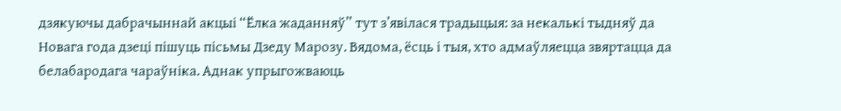дзякуючы дабрачыннай акцыі “Ёлка жаданняў” тут з’явілася традыцыя: за некалькі тыдняў да Новага года дзеці пішуць пісьмы Дзеду Марозу. Вядома, ёсць і тыя, хто адмаўляецца звяртацца да белабародага чараўніка. Аднак упрыгожваюць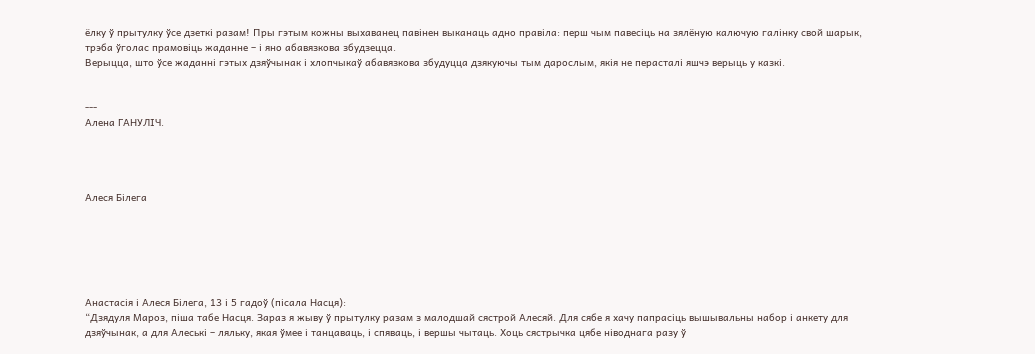ёлку ў прытулку ўсе дзеткі разам! Пры гэтым кожны выхаванец павінен выканаць адно правіла: перш чым павесіць на зялёную калючую галінку свой шарык, трэба ўголас прамовіць жаданне – і яно абавязкова збудзецца.
Верыцца, што ўсе жаданні гэтых дзяўчынак і хлопчыкаў абавязкова збудуцца дзякуючы тым дарослым, якія не перасталі яшчэ верыць у казкі.


---
Алена ГАНУЛІЧ.




Алеся Білега






Анастасія і Алеся Білега, 13 і 5 гадоў (пісала Насця):
“Дзядуля Мароз, піша табе Насця. Зараз я жыву ў прытулку разам з малодшай сястрой Алесяй. Для сябе я хачу папрасіць вышывальны набор і анкету для дзяўчынак, а для Алеські – ляльку, якая ўмее і танцаваць, і спяваць, і вершы чытаць. Хоць сястрычка цябе ніводнага разу ў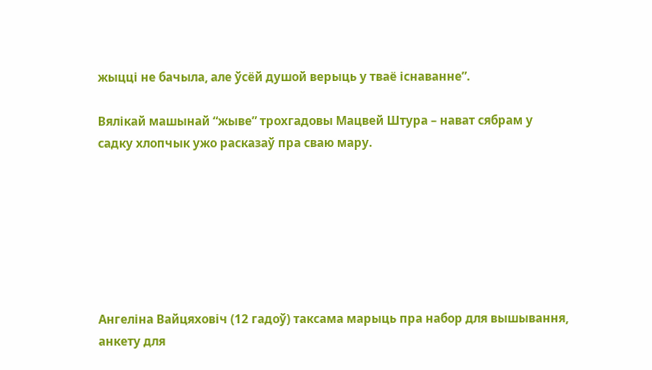жыцці не бачыла, але ўсёй душой верыць у тваё існаванне”.

Вялікай машынай “жыве” трохгадовы Мацвей Штура – нават сябрам у садку хлопчык ужо расказаў пра сваю мару.







Ангеліна Вайцяховіч (12 гадоў) таксама марыць пра набор для вышывання, анкету для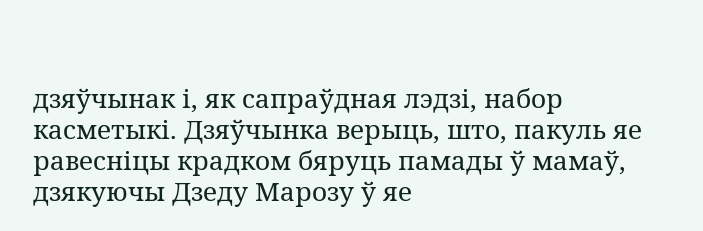дзяўчынак і, як сапраўдная лэдзі, набор касметыкі. Дзяўчынка верыць, што, пакуль яе равесніцы крадком бяруць памады ў мамаў, дзякуючы Дзеду Марозу ў яе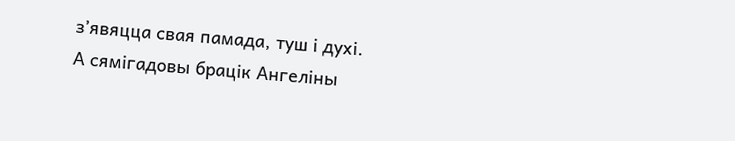з’явяцца свая памада, туш і духі.
А сямігадовы брацік Ангеліны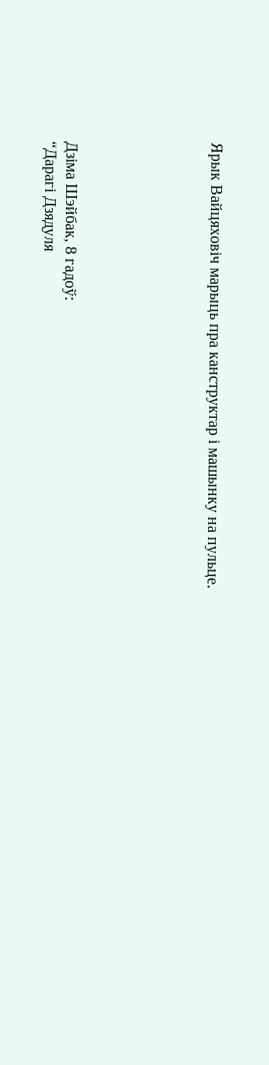Ярык Вайцяховіч марыць пра канструктар і машынку на пульце.






Дзіма Шэйбак, 8 гадоў:
“Дарагі Дзядуля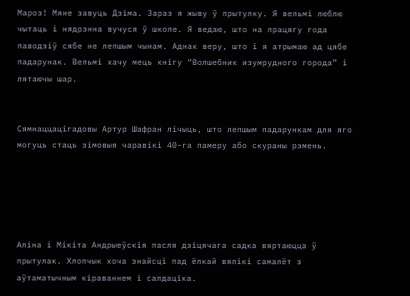Мароз! Мяне завуць Дзіма. Зараз я жыву ў прытулку. Я вельмі люблю чытаць і нядрэнна вучуся ў школе. Я ведаю, што на працягу года паводзіў сябе не лепшым чынам. Аднак веру, што і я атрымаю ад цябе падарунак. Вельмі хачу мець кнігу “Волшебник изумрудного города” і лятаючы шар.


Сямнаццацігадовы Артур Шафран лічыць, што лепшым падарункам для яго могуць стаць зімовыя чаравікі 40-га памеру або скураны рэмень.





Аліна і Мікіта Андрыеўскія пасля дзіцячага садка вяртаюцца ў прытулак. Хлопчык хоча знайсці пад ёлкай вялікі самалёт з аўтаматычным кіраваннем і салдаціка.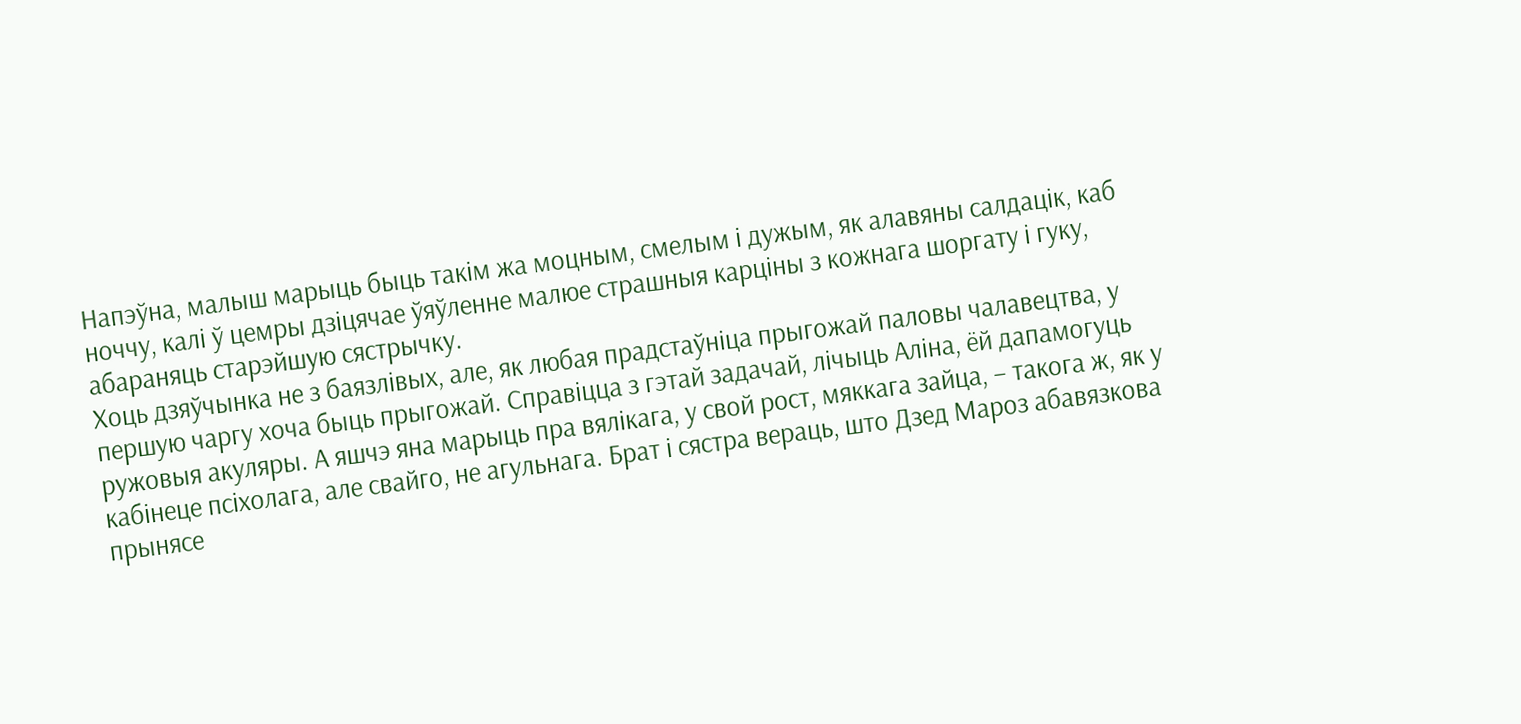Напэўна, малыш марыць быць такім жа моцным, смелым і дужым, як алавяны салдацік, каб ноччу, калі ў цемры дзіцячае ўяўленне малюе страшныя карціны з кожнага шоргату і гуку, абараняць старэйшую сястрычку.
Хоць дзяўчынка не з баязлівых, але, як любая прадстаўніца прыгожай паловы чалавецтва, у першую чаргу хоча быць прыгожай. Справіцца з гэтай задачай, лічыць Аліна, ёй дапамогуць ружовыя акуляры. А яшчэ яна марыць пра вялікага, у свой рост, мяккага зайца, – такога ж, як у кабінеце псіхолага, але свайго, не агульнага. Брат і сястра вераць, што Дзед Мароз абавязкова прынясе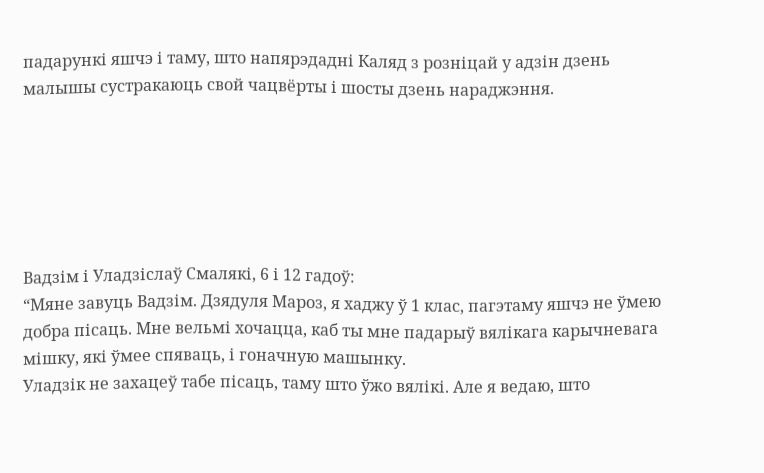падарункі яшчэ і таму, што напярэдадні Каляд з розніцай у адзін дзень малышы сустракаюць свой чацвёрты і шосты дзень нараджэння.






Вадзім і Уладзіслаў Смалякі, 6 і 12 гадоў:
“Мяне завуць Вадзім. Дзядуля Мароз, я хаджу ў 1 клас, пагэтаму яшчэ не ўмею добра пісаць. Мне вельмі хочацца, каб ты мне падарыў вялікага карычневага мішку, які ўмее спяваць, і гоначную машынку.
Уладзік не захацеў табе пісаць, таму што ўжо вялікі. Але я ведаю, што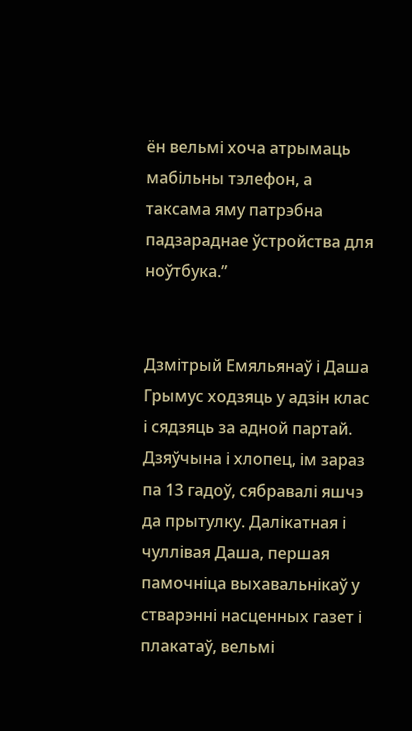ён вельмі хоча атрымаць мабільны тэлефон, а таксама яму патрэбна падзараднае ўстройства для ноўтбука.”


Дзмітрый Емяльянаў і Даша Грымус ходзяць у адзін клас і сядзяць за адной партай. Дзяўчына і хлопец, ім зараз па 13 гадоў, сябравалі яшчэ да прытулку. Далікатная і чуллівая Даша, першая памочніца выхавальнікаў у стварэнні насценных газет і плакатаў, вельмі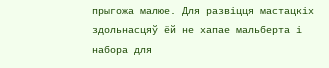прыгожа малюе. Для развіцця мастацкіх здольнасцяў ёй не хапае мальберта і набора для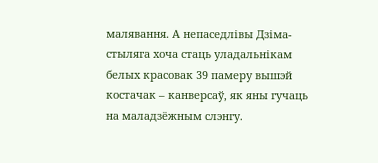малявання. А непаседлівы Дзіма-стыляга хоча стаць уладальнікам белых красовак 39 памеру вышэй костачак – канверсаў, як яны гучаць на маладзёжным слэнгу.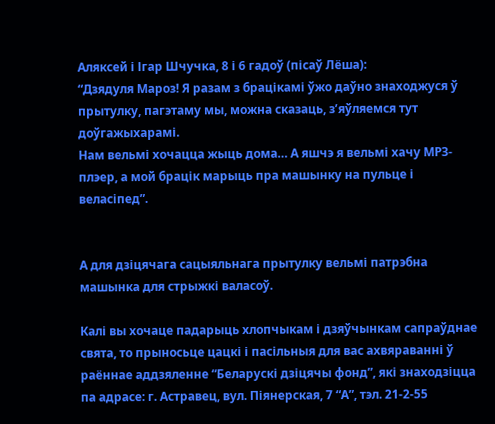Аляксей і Ігар Шчучка, 8 і 6 гадоў (пісаў Лёша):
“Дзядуля Мароз! Я разам з брацікамі ўжо даўно знаходжуся ў прытулку, пагэтаму мы, можна сказаць, з’яўляемся тут доўгажыхарамі.
Нам вельмі хочацца жыць дома… А яшчэ я вельмі хачу МРЗ-плэер, а мой брацік марыць пра машынку на пульце і веласіпед”.


А для дзіцячага сацыяльнага прытулку вельмі патрэбна машынка для стрыжкі валасоў.

Калі вы хочаце падарыць хлопчыкам і дзяўчынкам сапраўднае свята, то прыносьце цацкі і пасільныя для вас ахвяраванні ў раённае аддзяленне “Беларускі дзіцячы фонд”, які знаходзіцца па адрасе: г. Астравец, вул. Піянерская, 7 “А”, тэл. 21-2-55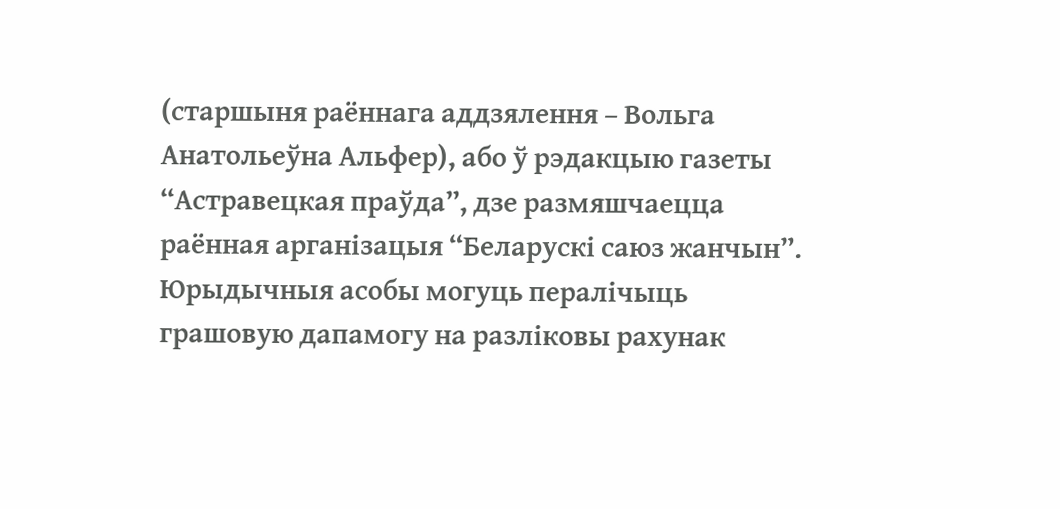(старшыня раённага аддзялення – Вольга Анатольеўна Альфер), або ў рэдакцыю газеты “Астравецкая праўда”, дзе размяшчаецца раённая арганізацыя “Беларускі саюз жанчын”.
Юрыдычныя асобы могуць пералічыць грашовую дапамогу на разліковы рахунак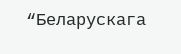“Беларускага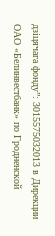дзіцячага фонду”: 3015575032013 в Дирекции ОАО «Белинвестбанк» по Гродненской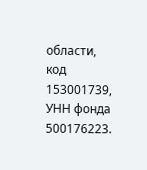области, код 153001739, УНН фонда 500176223.